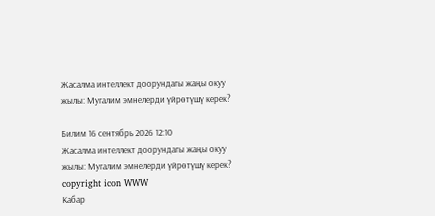Жасалма интеллект доорундагы жаңы окуу жылы: Мугалим эмнелерди үйрөтүшү керек?

Билим 16 сентябрь 2026 12:10
Жасалма интеллект доорундагы жаңы окуу жылы: Мугалим эмнелерди үйрөтүшү керек?
copyright icon WWW
Кабар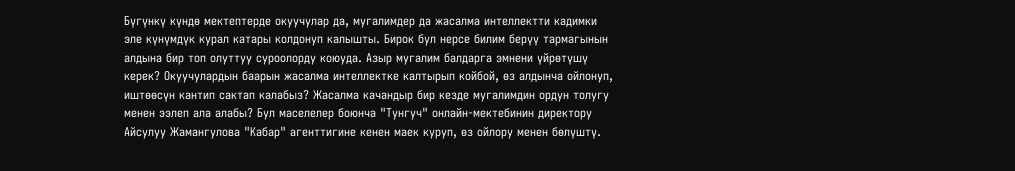Бүгүнкү күндө мектептерде окуучулар да, мугалимдер да жасалма интеллектти кадимки эле күнүмдүк курал катары колдонуп калышты. Бирок бул нерсе билим берүү тармагынын алдына бир топ олуттуу суроолорду коюуда. Азыр мугалим балдарга эмнени үйрөтүшү керек? Окуучулардын баарын жасалма интеллектке калтырып койбой, өз алдынча ойлонуп, иштөөсүн кантип сактап калабыз? Жасалма качандыр бир кезде мугалимдин ордун толугу менен ээлеп ала алабы? Бул маселелер боюнча "Тунгуч" онлайн-мектебинин директору Айсулуу Жамангулова "Кабар" агенттигине кенен маек куруп, өз ойлору менен бөлүштү.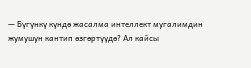— Бүгүнкү күндө жасалма интеллект мугалимдин жумушун кантип өзгөртүүдө? Ал кайсы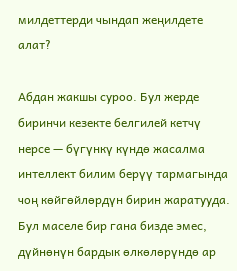милдеттерди чындап жеңилдете алат?

Абдан жакшы суроо. Бул жерде биринчи кезекте белгилей кетчү нерсе — бүгүнкү күндө жасалма интеллект билим берүү тармагында чоң көйгөйлөрдүн бирин жаратууда. Бул маселе бир гана бизде эмес, дүйнөнүн бардык өлкөлөрүндө ар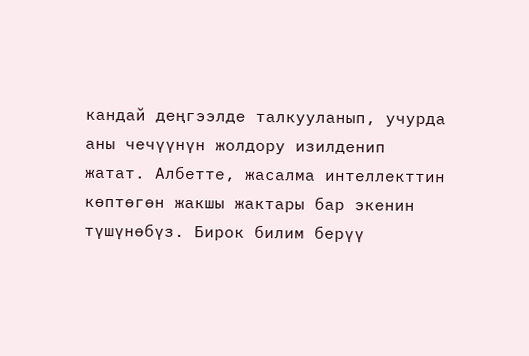кандай деңгээлде талкууланып, учурда аны чечүүнүн жолдору изилденип жатат. Албетте, жасалма интеллекттин көптөгөн жакшы жактары бар экенин түшүнөбүз. Бирок билим берүү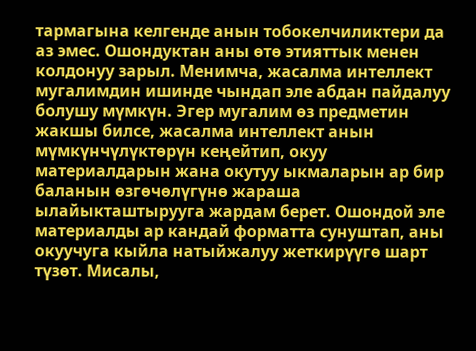тармагына келгенде анын тобокелчиликтери да аз эмес. Ошондуктан аны өтө этияттык менен колдонуу зарыл. Менимча, жасалма интеллект мугалимдин ишинде чындап эле абдан пайдалуу болушу мүмкүн. Эгер мугалим өз предметин жакшы билсе, жасалма интеллект анын мүмкүнчүлүктөрүн кеңейтип, окуу материалдарын жана окутуу ыкмаларын ар бир баланын өзгөчөлүгүнө жараша ылайыкташтырууга жардам берет. Ошондой эле материалды ар кандай форматта сунуштап, аны окуучуга кыйла натыйжалуу жеткирүүгө шарт түзөт. Мисалы,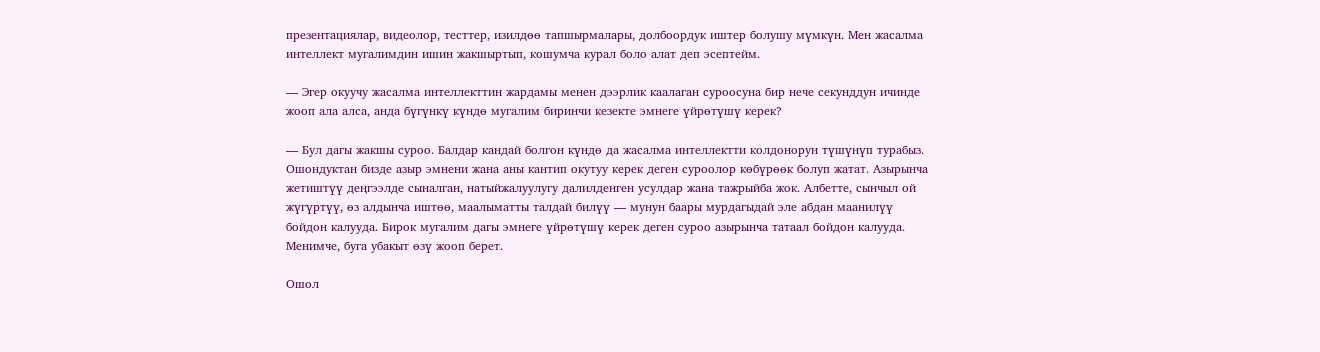презентациялар, видеолор, тесттер, изилдөө тапшырмалары, долбоордук иштер болушу мүмкүн. Мен жасалма интеллект мугалимдин ишин жакшыртып, кошумча курал боло алат деп эсептейм.

— Эгер окуучу жасалма интеллекттин жардамы менен дээрлик каалаган суроосуна бир нече секунддун ичинде жооп ала алса, анда бүгүнкү күндө мугалим биринчи кезекте эмнеге үйрөтүшү керек?

— Бул дагы жакшы суроо. Балдар кандай болгон күндө да жасалма интеллектти колдонорун түшүнүп турабыз. Ошондуктан бизде азыр эмнени жана аны кантип окутуу керек деген суроолор көбүрөөк болуп жатат. Азырынча жетиштүү деңгээлде сыналган, натыйжалуулугу далилденген усулдар жана тажрыйба жок. Албетте, сынчыл ой жүгүртүү, өз алдынча иштөө, маалыматты талдай билүү — мунун баары мурдагыдай эле абдан маанилүү бойдон калууда. Бирок мугалим дагы эмнеге үйрөтүшү керек деген суроо азырынча татаал бойдон калууда. Менимче, буга убакыт өзү жооп берет.

Ошол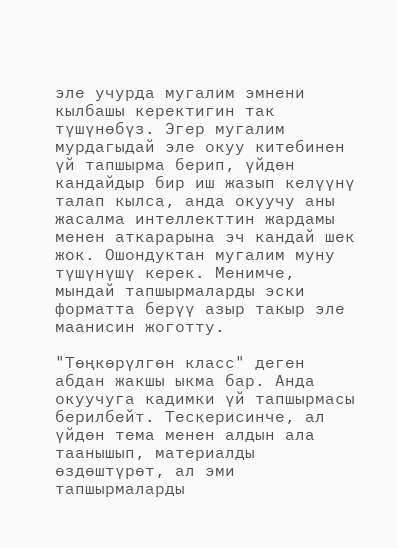эле учурда мугалим эмнени кылбашы керектигин так түшүнөбүз. Эгер мугалим мурдагыдай эле окуу китебинен үй тапшырма берип, үйдөн кандайдыр бир иш жазып келүүнү талап кылса, анда окуучу аны жасалма интеллекттин жардамы менен аткарарына эч кандай шек жок. Ошондуктан мугалим муну түшүнүшү керек. Менимче, мындай тапшырмаларды эски форматта берүү азыр такыр эле маанисин жоготту.

"Төңкөрүлгөн класс" деген абдан жакшы ыкма бар. Анда окуучуга кадимки үй тапшырмасы берилбейт. Тескерисинче, ал үйдөн тема менен алдын ала таанышып, материалды өздөштүрөт, ал эми тапшырмаларды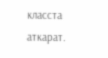класста аткарат.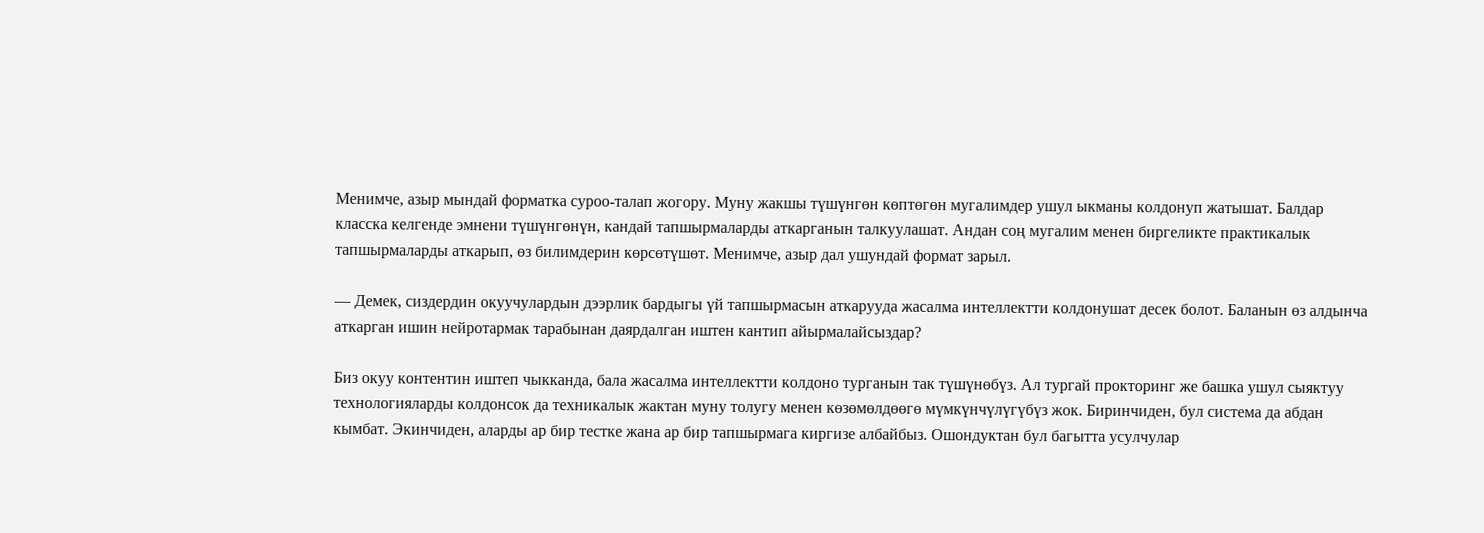Менимче, азыр мындай форматка суроо-талап жогору. Муну жакшы түшүнгөн көптөгөн мугалимдер ушул ыкманы колдонуп жатышат. Балдар класска келгенде эмнени түшүнгөнүн, кандай тапшырмаларды аткарганын талкуулашат. Андан соң мугалим менен биргеликте практикалык тапшырмаларды аткарып, өз билимдерин көрсөтүшөт. Менимче, азыр дал ушундай формат зарыл.

— Демек, сиздердин окуучулардын дээрлик бардыгы үй тапшырмасын аткарууда жасалма интеллектти колдонушат десек болот. Баланын өз алдынча аткарган ишин нейротармак тарабынан даярдалган иштен кантип айырмалайсыздар?

Биз окуу контентин иштеп чыкканда, бала жасалма интеллектти колдоно турганын так түшүнөбүз. Ал тургай прокторинг же башка ушул сыяктуу технологияларды колдонсок да техникалык жактан муну толугу менен көзөмөлдөөгө мүмкүнчүлүгүбүз жок. Биринчиден, бул система да абдан кымбат. Экинчиден, аларды ар бир тестке жана ар бир тапшырмага киргизе албайбыз. Ошондуктан бул багытта усулчулар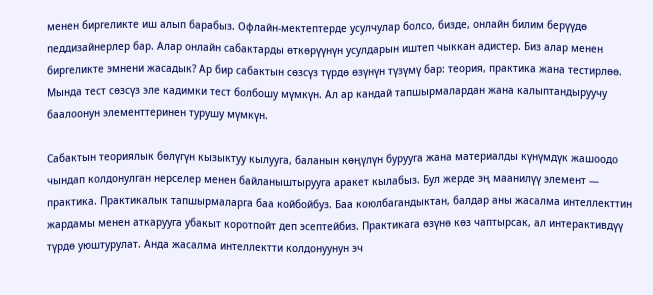менен биргеликте иш алып барабыз. Офлайн-мектептерде усулчулар болсо, бизде, онлайн билим берүүдө педдизайнерлер бар. Алар онлайн сабактарды өткөрүүнүн усулдарын иштеп чыккан адистер. Биз алар менен биргеликте эмнени жасадык? Ар бир сабактын сөзсүз түрдө өзүнүн түзүмү бар: теория, практика жана тестирлөө. Мында тест сөзсүз эле кадимки тест болбошу мүмкүн. Ал ар кандай тапшырмалардан жана калыптандыруучу баалоонун элементтеринен турушу мүмкүн.

Сабактын теориялык бөлүгүн кызыктуу кылууга, баланын көңүлүн бурууга жана материалды күнүмдүк жашоодо чындап колдонулган нерселер менен байланыштырууга аракет кылабыз. Бул жерде эң маанилүү элемент — практика. Практикалык тапшырмаларга баа койбойбуз. Баа коюлбагандыктан, балдар аны жасалма интеллекттин жардамы менен аткарууга убакыт коротпойт деп эсептейбиз. Практикага өзүнө көз чаптырсак, ал интерактивдүү түрдө уюштурулат. Анда жасалма интеллектти колдонуунун эч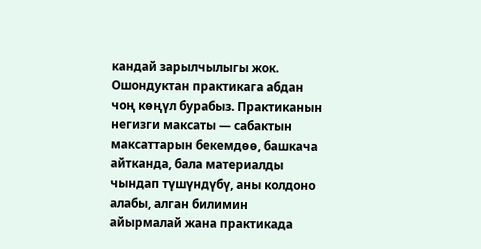кандай зарылчылыгы жок. Ошондуктан практикага абдан чоң көңүл бурабыз. Практиканын негизги максаты — сабактын максаттарын бекемдөө, башкача айтканда, бала материалды чындап түшүндүбү, аны колдоно алабы, алган билимин айырмалай жана практикада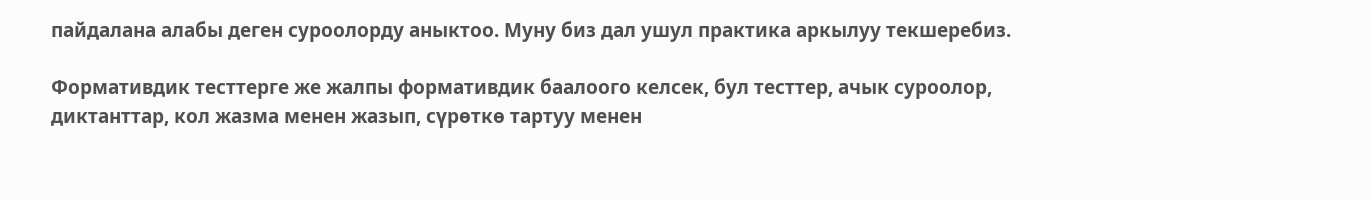пайдалана алабы деген суроолорду аныктоо. Муну биз дал ушул практика аркылуу текшеребиз.

Формативдик тесттерге же жалпы формативдик баалоого келсек, бул тесттер, ачык суроолор, диктанттар, кол жазма менен жазып, сүрөткө тартуу менен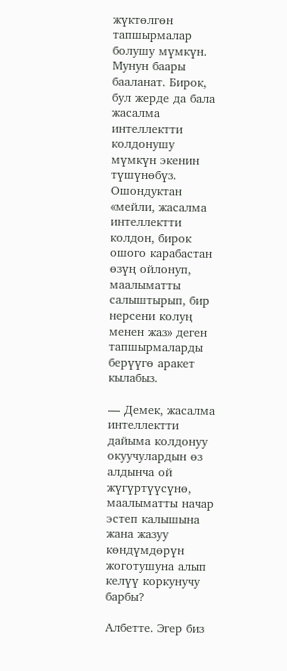жүктөлгөн тапшырмалар болушу мүмкүн. Мунун баары бааланат. Бирок, бул жерде да бала жасалма интеллектти колдонушу мүмкүн экенин түшүнөбүз. Ошондуктан «мейли, жасалма интеллектти колдон, бирок ошого карабастан өзүң ойлонуп, маалыматты салыштырып, бир нерсени колуң менен жаз» деген тапшырмаларды берүүгө аракет кылабыз.

— Демек, жасалма интеллектти дайыма колдонуу окуучулардын өз алдынча ой жүгүртүүсүнө, маалыматты начар эстеп калышына жана жазуу көндүмдөрүн жоготушуна алып келүү коркунучу барбы?

Албетте. Эгер биз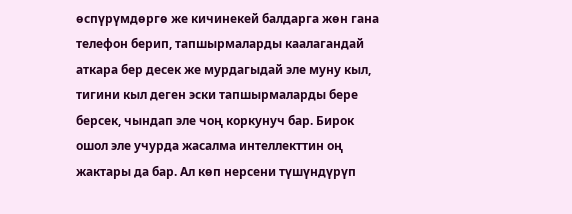өспүрүмдөргө же кичинекей балдарга жөн гана телефон берип, тапшырмаларды каалагандай аткара бер десек же мурдагыдай эле муну кыл, тигини кыл деген эски тапшырмаларды бере берсек, чындап эле чоң коркунуч бар. Бирок ошол эле учурда жасалма интеллекттин оң жактары да бар. Ал көп нерсени түшүндүрүп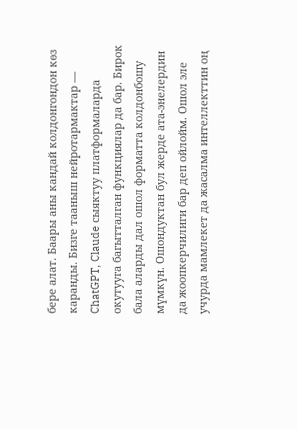бере алат. Баары аны кандай колдонгондон көз каранды. Бизге тааныш нейротармактар — ChatGPT, Claude сыяктуу платформаларда окутууга багытталган функциялар да бар. Бирок бала аларды дал ошол форматта колдонбошу мүмкүн. Ошондуктан бул жерде ата-энелердин да жоопкерчилиги бар деп ойлойм. Ошол эле учурда мамлекет да жасалма интеллекттин оң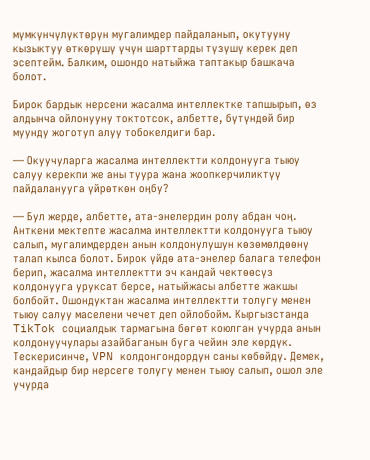мүмкүнчүлүктөрүн мугалимдер пайдаланып, окутууну кызыктуу өткөрүшү үчүн шарттарды түзүшү керек деп эсептейм. Балким, ошондо натыйжа таптакыр башкача болот.

Бирок бардык нерсени жасалма интеллектке тапшырып, өз алдынча ойлонууну токтотсок, албетте, бүтүндөй бир муунду жоготуп алуу тобокелдиги бар.

— Окуучуларга жасалма интеллектти колдонууга тыюу салуу керекпи же аны туура жана жоопкерчиликтүү пайдаланууга үйрөткөн оңбу?

— Бул жерде, албетте, ата-энелердин ролу абдан чоң. Анткени мектепте жасалма интеллектти колдонууга тыюу салып, мугалимдерден анын колдонулушун көзөмөлдөөнү талап кылса болот. Бирок үйдө ата-энелер балага телефон берип, жасалма интеллектти эч кандай чектөөсүз колдонууга уруксат берсе, натыйжасы албетте жакшы болбойт. Ошондуктан жасалма интеллектти толугу менен тыюу салуу маселени чечет деп ойлобойм. Кыргызстанда TikTok социалдык тармагына бөгөт коюлган учурда анын колдонуучулары азайбаганын буга чейин эле көрдүк. Тескерисинче, VPN колдонгондордун саны көбөйдү. Демек, кандайдыр бир нерсеге толугу менен тыюу салып, ошол эле учурда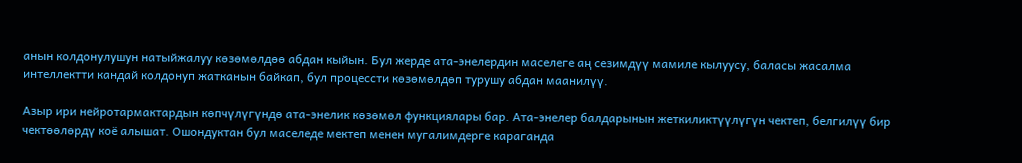анын колдонулушун натыйжалуу көзөмөлдөө абдан кыйын. Бул жерде ата-энелердин маселеге аң сезимдүү мамиле кылуусу, баласы жасалма интеллектти кандай колдонуп жатканын байкап, бул процессти көзөмөлдөп турушу абдан маанилүү.

Азыр ири нейротармактардын көпчүлүгүндө ата-энелик көзөмөл функциялары бар. Ата-энелер балдарынын жеткиликтүүлүгүн чектеп, белгилүү бир чектөөлөрдү коё алышат. Ошондуктан бул маселеде мектеп менен мугалимдерге караганда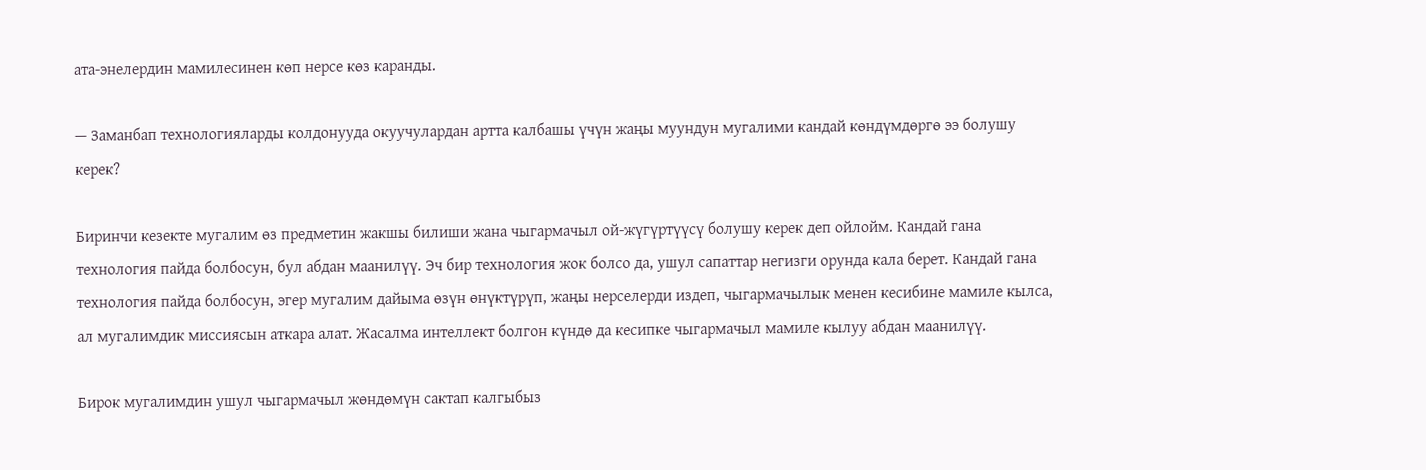ата-энелердин мамилесинен көп нерсе көз каранды.

— Заманбап технологияларды колдонууда окуучулардан артта калбашы үчүн жаңы муундун мугалими кандай көндүмдөргө ээ болушу керек?

Биринчи кезекте мугалим өз предметин жакшы билиши жана чыгармачыл ой-жүгүртүүсү болушу керек деп ойлойм. Кандай гана технология пайда болбосун, бул абдан маанилүү. Эч бир технология жок болсо да, ушул сапаттар негизги орунда кала берет. Кандай гана технология пайда болбосун, эгер мугалим дайыма өзүн өнүктүрүп, жаңы нерселерди издеп, чыгармачылык менен кесибине мамиле кылса, ал мугалимдик миссиясын аткара алат. Жасалма интеллект болгон күндө да кесипке чыгармачыл мамиле кылуу абдан маанилүү.

Бирок мугалимдин ушул чыгармачыл жөндөмүн сактап калгыбыз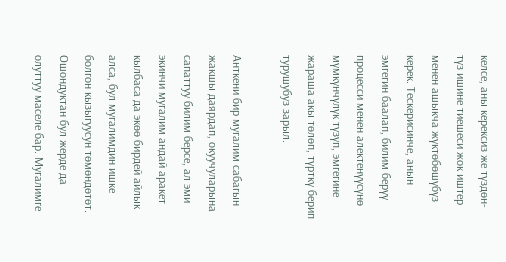келсе, аны керексиз же түздөн-түз ишине тиешеси жок иштер менен ашыкча жүктөбөшүбүз керек. Тескерисинче, анын эмгегин баалап, билим берүү процесси менен алектенүүсүнө мүмкүнчүлүк түзүп, эмгегине жараша акы төлөп, түрткү берип турушубуз зарыл.

Анткени бир мугалим сабагын жакшы даярдап, окуучуларына сапаттуу билим берсе, ал эми экинчи мугалим андай аракет кылбаса да экөө бирдей айлык алса, бул мугалимдин ишке болгон кызыгуусун төмөндөтөт. Ошондуктан бул жерде да олуттуу маселе бар. Мугалимге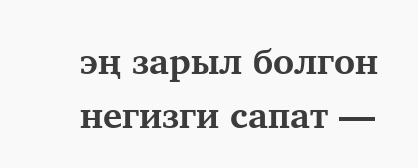эң зарыл болгон негизги сапат —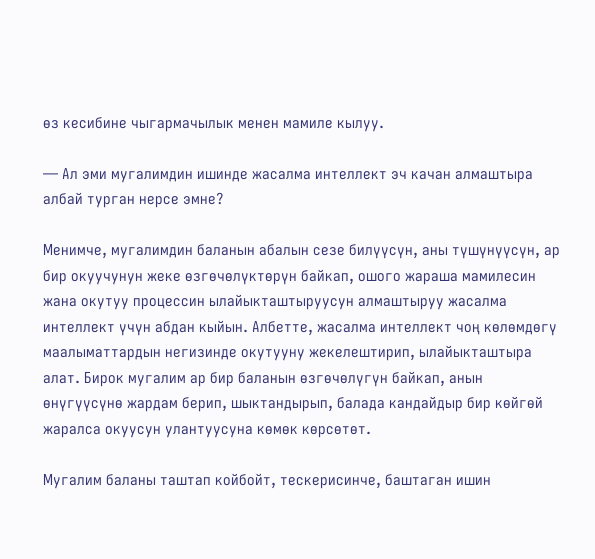өз кесибине чыгармачылык менен мамиле кылуу.

— Ал эми мугалимдин ишинде жасалма интеллект эч качан алмаштыра албай турган нерсе эмне?

Менимче, мугалимдин баланын абалын сезе билүүсүн, аны түшүнүүсүн, ар бир окуучунун жеке өзгөчөлүктөрүн байкап, ошого жараша мамилесин жана окутуу процессин ылайыкташтыруусун алмаштыруу жасалма интеллект үчүн абдан кыйын. Албетте, жасалма интеллект чоң көлөмдөгү маалыматтардын негизинде окутууну жекелештирип, ылайыкташтыра алат. Бирок мугалим ар бир баланын өзгөчөлүгүн байкап, анын өнүгүүсүнө жардам берип, шыктандырып, балада кандайдыр бир көйгөй жаралса окуусун улантуусуна көмөк көрсөтөт.

Мугалим баланы таштап койбойт, тескерисинче, баштаган ишин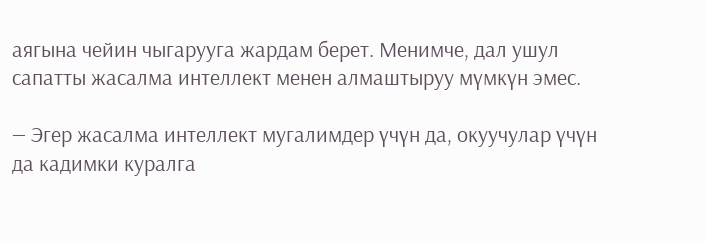аягына чейин чыгарууга жардам берет. Менимче, дал ушул сапатты жасалма интеллект менен алмаштыруу мүмкүн эмес.

— Эгер жасалма интеллект мугалимдер үчүн да, окуучулар үчүн да кадимки куралга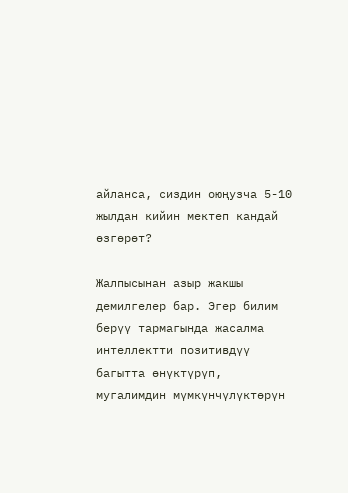айланса, сиздин оюңузча 5-10 жылдан кийин мектеп кандай өзгөрөт?

Жалпысынан азыр жакшы демилгелер бар. Эгер билим берүү тармагында жасалма интеллектти позитивдүү багытта өнүктүрүп, мугалимдин мүмкүнчүлүктөрүн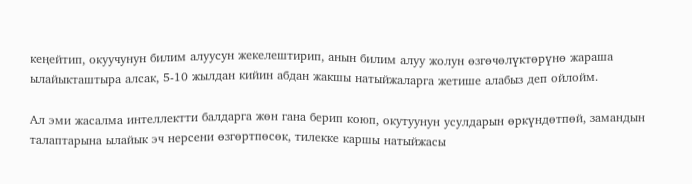кеңейтип, окуучунун билим алуусун жекелештирип, анын билим алуу жолун өзгөчөлүктөрүнө жараша ылайыкташтыра алсак, 5-10 жылдан кийин абдан жакшы натыйжаларга жетише алабыз деп ойлойм.

Ал эми жасалма интеллектти балдарга жөн гана берип коюп, окутуунун усулдарын өркүндөтпөй, замандын талаптарына ылайык эч нерсени өзгөртпөсөк, тилекке каршы натыйжасы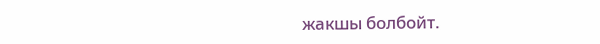жакшы болбойт.